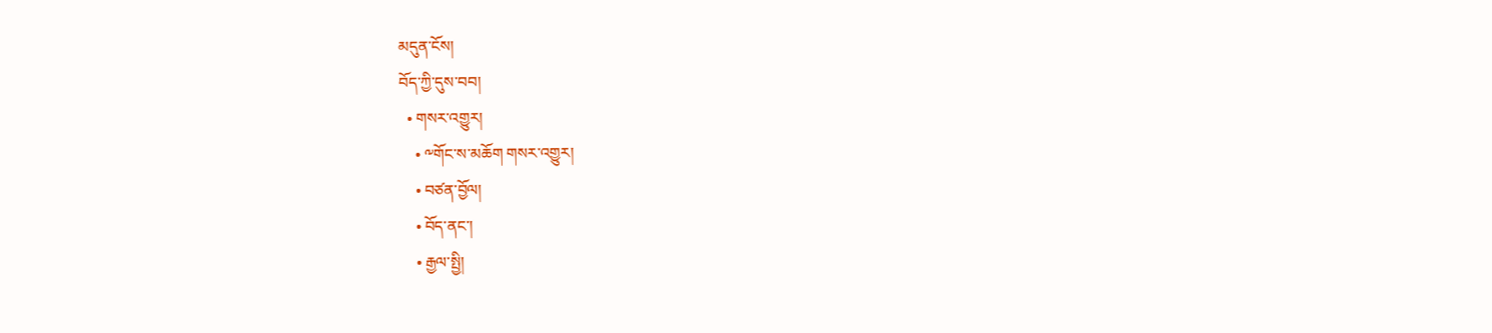མདུན་ངོས།
བོད་ཀྱི་དུས་བབ།
  • གསར་འགྱུར།
    • ༸གོང་ས་མཆོག གསར་འགྱུར།
    • བཙན་བྱོལ།
    • བོད་ནང་།
    • རྒྱལ་སྤྱི།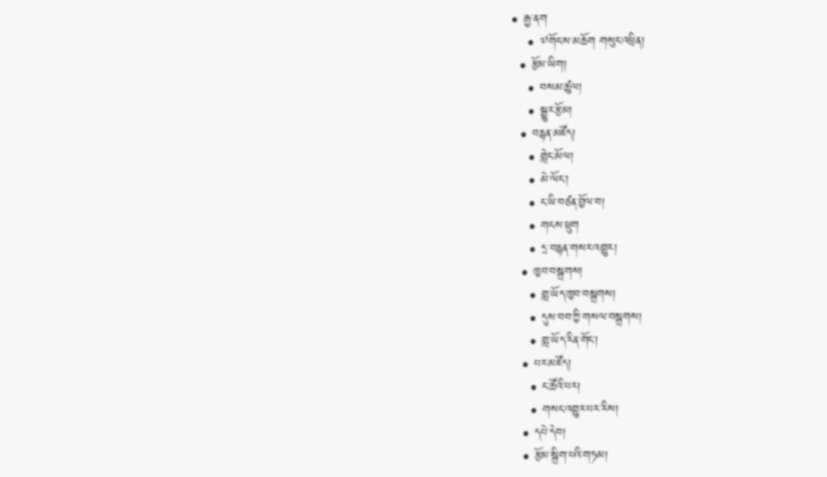• རྒྱ་ནག
    • ༧གོང་ས་མཆོག གསུང་འཕྲིན།
  • རྩོམ་ཡིག།
    • བསམ་ཚུལ།
    • སྒྱུར་རྩོམ།
  • བརྙན་མཛོད།
    • གླེང་མོལ།
    • མེ་ལོང་།
    • ང་ཡི་བཙན་བྱོལ་བ།
    • གངས་ཕྲུག
    • དྲ་བརྙན་གསར་འགྱུར།
  • ཁྱབ་བསྒྲགས།
    • གླ་ཡོད་ཁྱབ་བསྒྲགས།
    • དུས་བབ་ཀྱི་གསལ་བསྒྲགས།
    • གླ་ཡོད་རིན་གོང་།
  • པར་མཛོད།
    • ང་ཚོའི་པར།
    • གསང་འགྱུར་པར་རིས།
  • དཔེ་དེབ།
  • རྩོམ་སྒྲིག་པའི་གཏམ།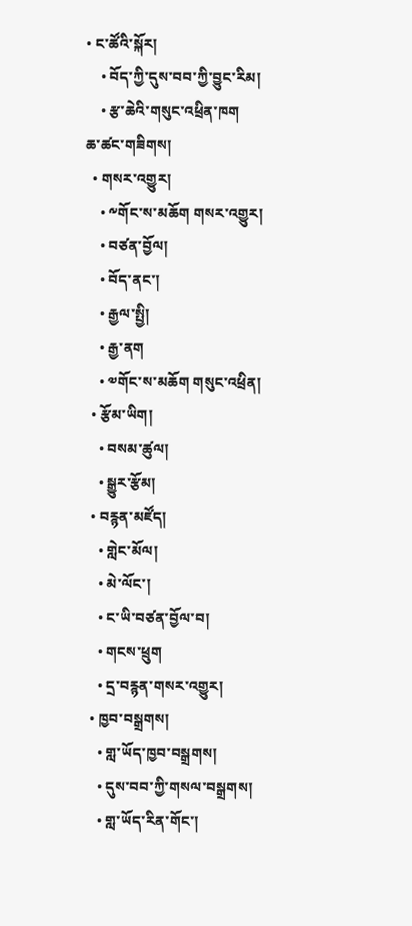• ང་ཚོའི་སྐོར།
    • བོད་ཀྱི་དུས་བབ་ཀྱི་བྱུང་རིམ།
    • རྩ་ཆེའི་གསུང་འཕྲིན་ཁག
ཆ་ཚང་གཟིགས།
  • གསར་འགྱུར།
    • ༸གོང་ས་མཆོག གསར་འགྱུར།
    • བཙན་བྱོལ།
    • བོད་ནང་།
    • རྒྱལ་སྤྱི།
    • རྒྱ་ནག
    • ༧གོང་ས་མཆོག གསུང་འཕྲིན།
  • རྩོམ་ཡིག།
    • བསམ་ཚུལ།
    • སྒྱུར་རྩོམ།
  • བརྙན་མཛོད།
    • གླེང་མོལ།
    • མེ་ལོང་།
    • ང་ཡི་བཙན་བྱོལ་བ།
    • གངས་ཕྲུག
    • དྲ་བརྙན་གསར་འགྱུར།
  • ཁྱབ་བསྒྲགས།
    • གླ་ཡོད་ཁྱབ་བསྒྲགས།
    • དུས་བབ་ཀྱི་གསལ་བསྒྲགས།
    • གླ་ཡོད་རིན་གོང་།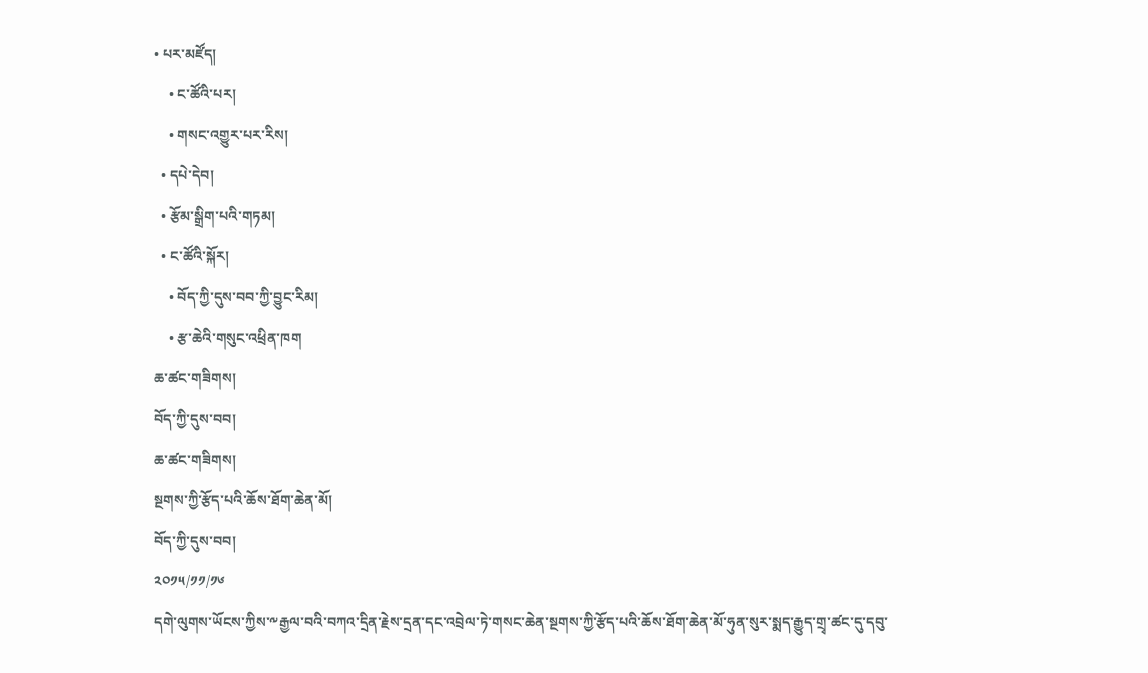• པར་མཛོད།
    • ང་ཚོའི་པར།
    • གསང་འགྱུར་པར་རིས།
  • དཔེ་དེབ།
  • རྩོམ་སྒྲིག་པའི་གཏམ།
  • ང་ཚོའི་སྐོར།
    • བོད་ཀྱི་དུས་བབ་ཀྱི་བྱུང་རིམ།
    • རྩ་ཆེའི་གསུང་འཕྲིན་ཁག
ཆ་ཚང་གཟིགས།
བོད་ཀྱི་དུས་བབ།
ཆ་ཚང་གཟིགས།
སྔགས་ཀྱི་རྩོད་པའི་ཆོས་ཐོག་ཆེན་མོ།
བོད་ཀྱི་དུས་བབ།
༢༠༡༥/༡༡/༡༦
དགེ་ལུགས་ཡོངས་ཀྱིས་༸རྒྱལ་བའི་བཀའ་དྲིན་རྗེས་དྲན་དང་འབྲེལ་ཏེ་གསང་ཆེན་སྔགས་ཀྱི་རྩོད་པའི་ཆོས་ཐོག་ཆེན་མོ་ཧུན་སུར་སྨད་རྒྱུད་གྲྭ་ཚང་དུ་དབུ་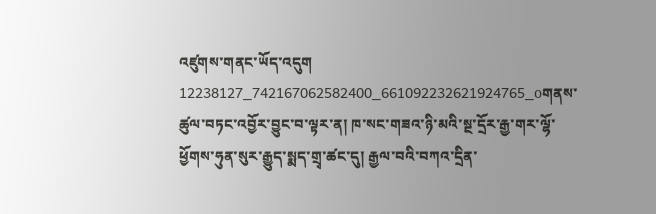འཛུགས་གནང་ཡོད་འདུག
12238127_742167062582400_661092232621924765_oགནས་ཚུལ་བཏང་འབྱོར་བྱུང་བ་ལྟར་ན། ཁ་སང་གཟའ་ཉི་མའི་སྔ་དྲོར་རྒྱ་གར་ལྷོ་ཕྱོགས་ཧུན་སུར་རྒྱུད་སྨད་གྲྭ་ཚང་དུ། རྒྱལ་བའི་བཀའ་དྲིན་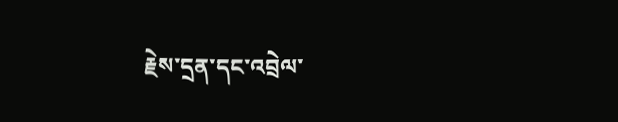རྗེས་དྲན་དང་འབྲེལ་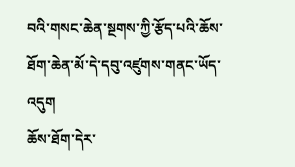བའི་གསང་ཆེན་སྔགས་ཀྱི་རྩོད་པའི་ཆོས་ཐོག་ཆེན་མོ་དེ་དབུ་འཛུགས་གནང་ཡོད་འདུག
ཆོས་ཐོག་དེར་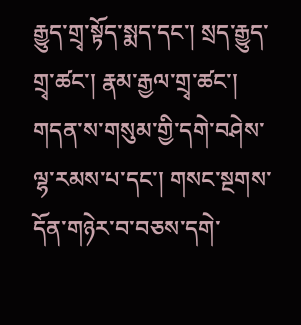རྒྱུད་གྲྭ་སྟོད་སྨད་དང་། སྲད་རྒྱུད་གྲྭ་ཚང་། རྣམ་རྒྱལ་གྲྭ་ཚང་། གདན་ས་གསུམ་གྱི་དགེ་བཤེས་ལྷ་རམས་པ་དང་། གསང་སྔགས་དོན་གཉེར་བ་བཅས་དགེ་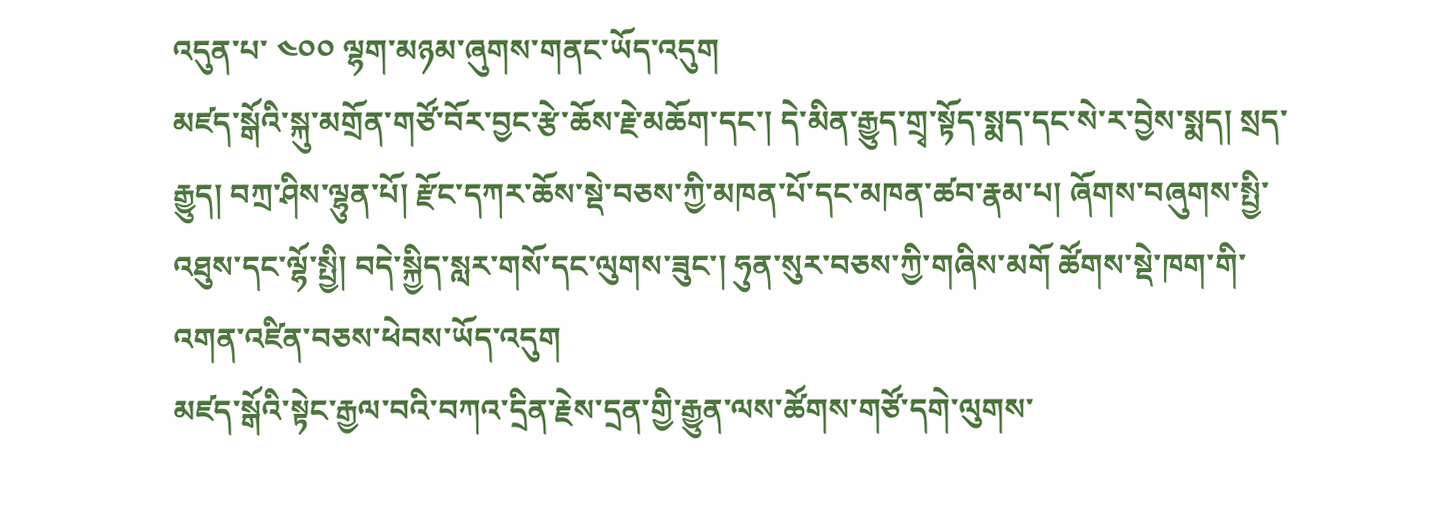འདུན་པ་ ༤༠༠ ལྷག་མཉམ་ཞུགས་གནང་ཡོད་འདུག
མཛད་སྒོའི་སྐུ་མགྲོན་གཙོ་བོར་བྱང་རྩེ་ཆོས་རྗེ་མཆོག་དང་། དེ་མིན་རྒྱུད་གྲྭ་སྟོད་སྨད་དང་སེ་ར་བྱེས་སྨད། སྲད་རྒྱུད། བཀྲ་ཤིས་ལྷུན་པོ། རྫོང་དཀར་ཆོས་སྡེ་བཅས་ཀྱི་མཁན་པོ་དང་མཁན་ཚབ་རྣམ་པ། ཞོགས་བཞུགས་སྤྱི་འཐུས་དང་ལྷོ་སྤྱི། བདེ་སྐྱིད་སླར་གསོ་དང་ལུགས་ཟུང་། ཧུན་སུར་བཅས་ཀྱི་གཞིས་མགོ ཚོགས་སྡེ་ཁག་གི་འགན་འཛིན་བཅས་ཕེབས་ཡོད་འདུག
མཛད་སྒོའི་སྟེང་རྒྱལ་བའི་བཀའ་དྲིན་རྗེས་དྲན་གྱི་རྒྱུན་ལས་ཚོགས་གཙོ་དགེ་ལུགས་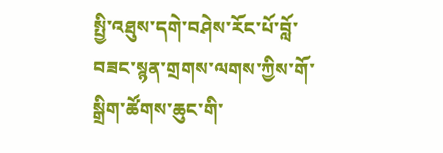སྤྱི་འཐུས་དགེ་བཤེས་རོང་པོ་བློ་བཟང་སྙན་གྲགས་ལགས་ཀྱིས་གོ་སྒྲིག་ཚོགས་ཆུང་གི་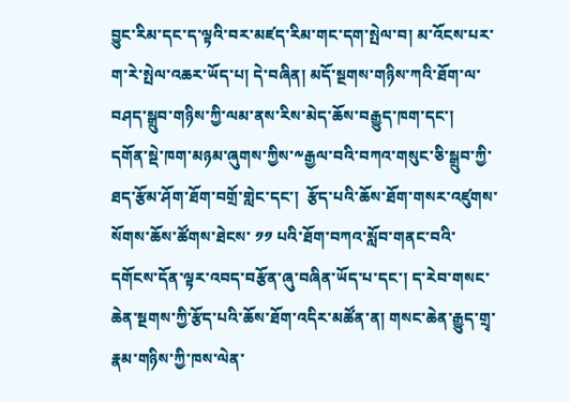བྱུང་རིམ་དང་ད་ལྟའི་བར་མཛད་རིམ་གང་དག་སྤེལ་བ། མ་འོངས་པར་ག་རེ་སྤེལ་འཆར་ཡོད་པ། དེ་བཞིན། མདོ་སྔགས་གཉིས་ཀའི་ཐོག་ལ་བཤད་སྒྲུབ་གཉིས་ཀྱི་ལམ་ནས་རིས་མེད་ཆོས་བརྒྱུད་ཁག་དང་།   དགོན་སྡེ་ཁག་མཉམ་ཞུགས་ཀྱིས་༸རྒྱལ་བའི་བཀའ་གསུང་ཅི་སྒྲུབ་ཀྱི་ཐད་རྩོམ་ཤོག་ཐོག་བགྲོ་གླེང་དང་།  རྩོད་པའི་ཆོས་ཐོག་གསར་འཛུགས་སོགས་ཆོས་ཚོགས་ཐེངས་ ༡༡ པའི་ཐོག་བཀའ་སློབ་གནང་བའི་དགོངས་དོན་ལྟར་འབད་བརྩོན་ཞུ་བཞིན་ཡོད་པ་དང་། ད་རེབ་གསང་ཆེན་སྔགས་ཀྱི་རྩོད་པའི་ཆོས་ཐོག་འདིར་མཚོན་ན། གསང་ཆེན་རྒྱུད་གྲྭ་རྣམ་གཉིས་ཀྱི་ཁས་ལེན་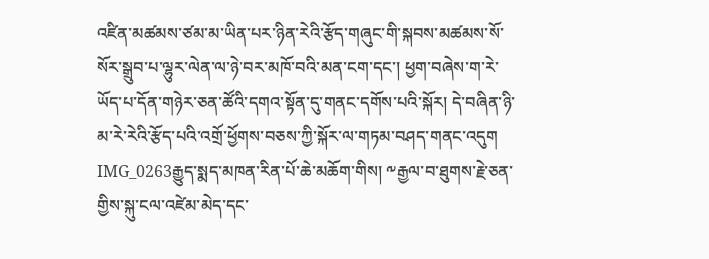འཛིན་མཚམས་ཙམ་མ་ཡིན་པར་ཉིན་རེའི་རྩོད་གཞུང་གི་སྐབས་མཚམས་སོ་སོར་སྒྲུབ་པ་ལྷུར་ལེན་ལ་ཉེ་བར་མཁོ་བའི་མན་ངག་དང་། ཕྱག་བཞེས་ག་རེ་ཡོད་པ་དོན་གཉེར་ཅན་ཚོའི་དགའ་སྟོན་དུ་གནང་དགོས་པའི་སྐོར། དེ་བཞིན་ཉི་མ་རེ་རེའི་རྩོད་པའི་འགྲོ་ཕྱོགས་བཅས་ཀྱི་སྐོར་ལ་གཏམ་བཤད་གནང་འདུག
IMG_0263རྒྱུད་སྨད་མཁན་རིན་པོ་ཆེ་མཆོག་གིས། ༸རྒྱལ་བ་ཐུགས་རྗེ་ཅན་གྱིས་སྐུ་ངལ་འཛེམ་མེད་དང་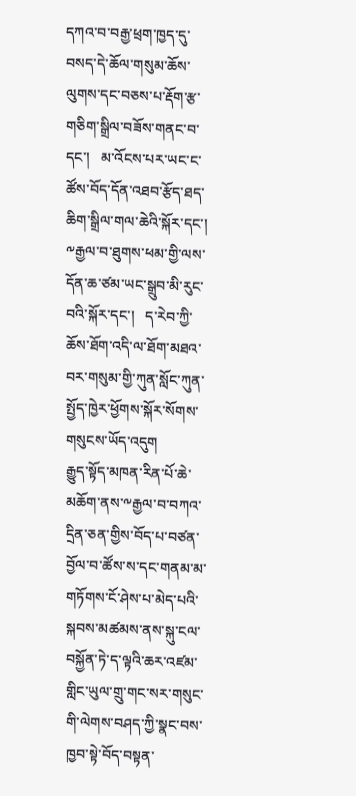དཀའ་བ་བརྒྱ་ཕྲག་ཁྱད་དུ་བསད་དེ་ཆོལ་གསུམ་ཆོས་ལུགས་དང་བཅས་པ་རྡོག་རྩ་གཅིག་སྒྲིལ་བཟོས་གནང་བ་དང་།   མ་འོངས་པར་ཡང་ང་ཚོས་བོད་དོན་འཐབ་རྩོད་ཐད་ཆིག་སྒྲིལ་གལ་ཆེའི་སྐོར་དང་། ༸རྒྱལ་བ་ཐུགས་ཕམ་གྱི་ལས་དོན་ཆ་ཙམ་ཡང་སྒྲུབ་མི་རུང་བའི་སྐོར་དང་།   ད་རེབ་ཀྱི་ཆོས་ཐོག་འདི་ལ་ཐོག་མཐའ་བར་གསུམ་གྱི་ཀུན་སློང་ཀུན་སྤྱོད་ཁྱེར་ཕྱོགས་སྐོར་སོགས་གསུངས་ཡོད་འདུག
རྒྱུད་སྟོད་མཁན་རིན་པོ་ཆེ་མཆོག་ནས་༸རྒྱལ་བ་བཀའ་དྲིན་ཅན་གྱིས་བོད་པ་བཙན་བྱོལ་བ་ཚོས་ས་དང་གནམ་མ་གཏོགས་ངོ་ཤེས་པ་མེད་པའི་སྐབས་མཚམས་ནས་སྐུ་ངལ་བསྐྱོན་ཏེ་ད་ལྟའི་ཆར་འཛམ་གླིང་ཡུལ་གྲུ་གང་སར་གསུང་གི་ལེགས་བཤད་ཀྱི་སྣང་བས་ཁྱབ་སྟེ་བོད་བསྟན་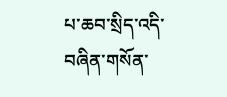པ་ཆབ་སྲིད་འདི་བཞིན་གསོན་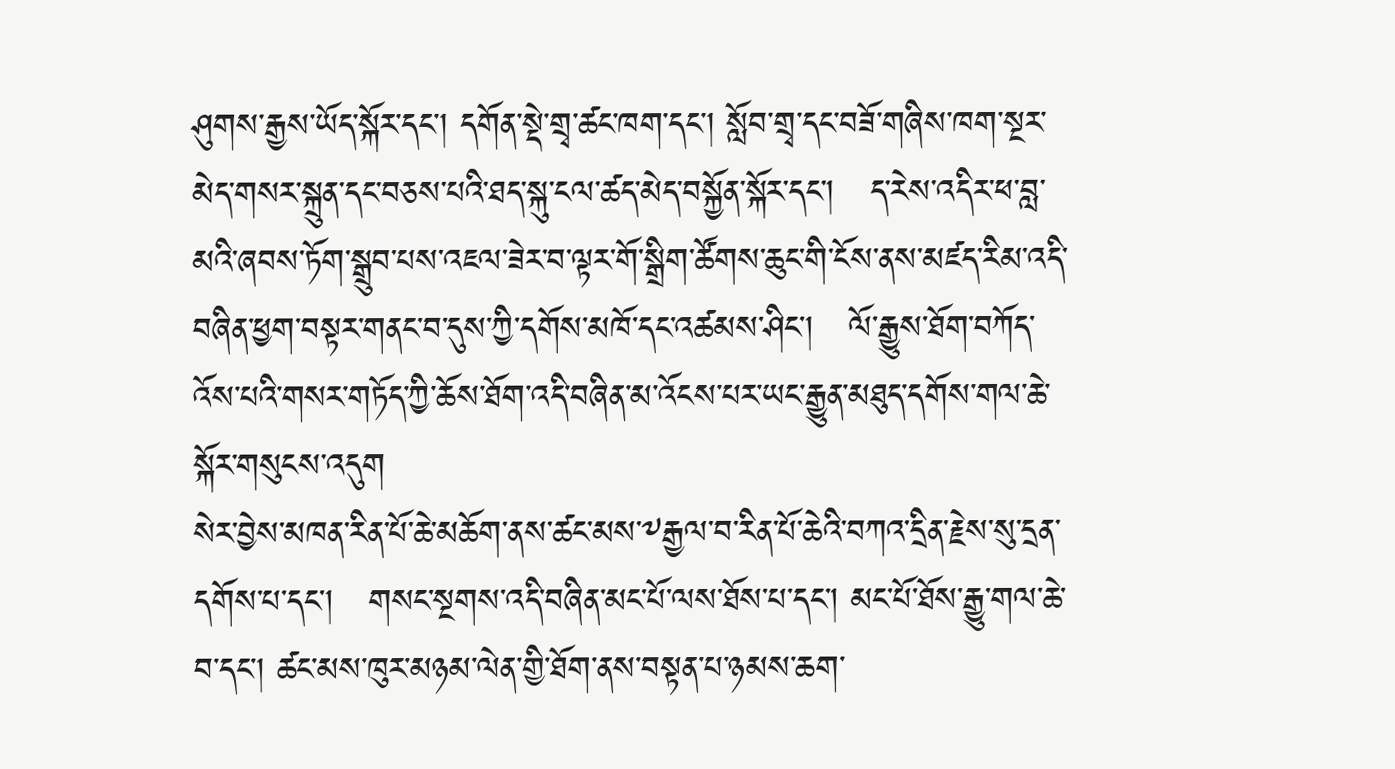ཤུགས་རྒྱས་ཡོད་སྐོར་དང་། དགོན་སྡེ་གྲྭ་ཚང་ཁག་དང་། སློབ་གྲྭ་དང་བཟོ་གཞིས་ཁག་སྔར་མེད་གསར་སྐྲུན་དང་བཅས་པའི་ཐད་སྐུ་ངལ་ཚད་མེད་བསྐྱོན་སྐོར་དང་།   ད་རེས་འདིར་ཕ་བླ་མའི་ཞབས་ཏོག་སྒྲུབ་པས་འཇལ་ཟེར་བ་ལྟར་གོ་སྒྲིག་ཚོགས་ཆུང་གི་ངོས་ནས་མཛད་རིམ་འདི་བཞིན་ཕྱག་བསྟར་གནང་བ་དུས་ཀྱི་དགོས་མཁོ་དང་འཚམས་ཤིང་།   ལོ་རྒྱུས་ཐོག་བཀོད་འོས་པའི་གསར་གཏོད་ཀྱི་ཆོས་ཐོག་འདི་བཞིན་མ་འོངས་པར་ཡང་རྒྱུན་མཐུད་དགོས་གལ་ཆེ་སྐོར་གསུངས་འདུག
སེར་བྱེས་མཁན་རིན་པོ་ཆེ་མཆོག་ནས་ཚང་མས་༸རྒྱལ་བ་རིན་པོ་ཆེའི་བཀའ་དྲིན་རྗེས་སུ་དྲན་དགོས་པ་དང་།   གསང་སྔགས་འདི་བཞིན་མང་པོ་ལས་ཐོས་པ་དང་། མང་པོ་ཐོས་རྒྱུ་གལ་ཆེ་བ་དང་། ཚང་མས་ཁུར་མཉམ་ལེན་གྱི་ཐོག་ནས་བསྟན་པ་ཉམས་ཆག་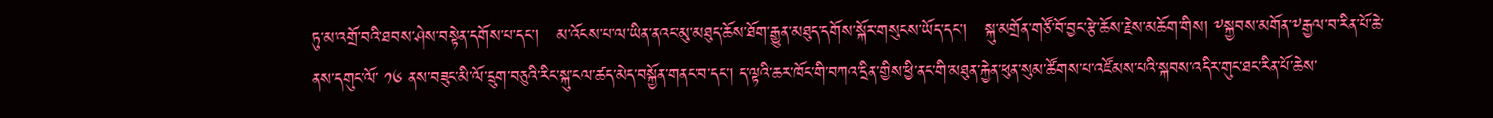ཏུ་མ་འགྲོ་བའི་ཐབས་ཤེས་བསྟེན་དགོས་པ་དང་།   མ་འོངས་པ་ལ་ཡིན་ནའང་མུ་མཐུད་ཆོས་ཐོག་རྒྱུན་མཐུད་དགོས་སྐོར་གསུངས་ཡོད་དང་།   སྐུ་མགྲོན་གཙོ་བོ་བྱང་རྩེ་ཆོས་རྗེས་མཆོག་གིས། ༸སྐྱབས་མགོན་༸རྒྱལ་བ་རིན་པོ་ཆེ་ནས་དགུང་ལོ་ ༡༦ ནས་བཟུང་མི་ལོ་དྲུག་བཅུའི་རིང་སྐུ་ངལ་ཚད་མེད་བསྐྱོན་གནང་བ་དང་། ད་ལྟའི་ཆར་ཁོང་གི་བཀའ་དྲིན་གྱིས་ཕྱི་ནང་གི་མཐུན་རྐྱེན་ཕུན་སུམ་ཚོགས་པ་འཛོམས་པའི་སྐབས་འདིར་གུང་ཐང་རིན་པོ་ཆེས་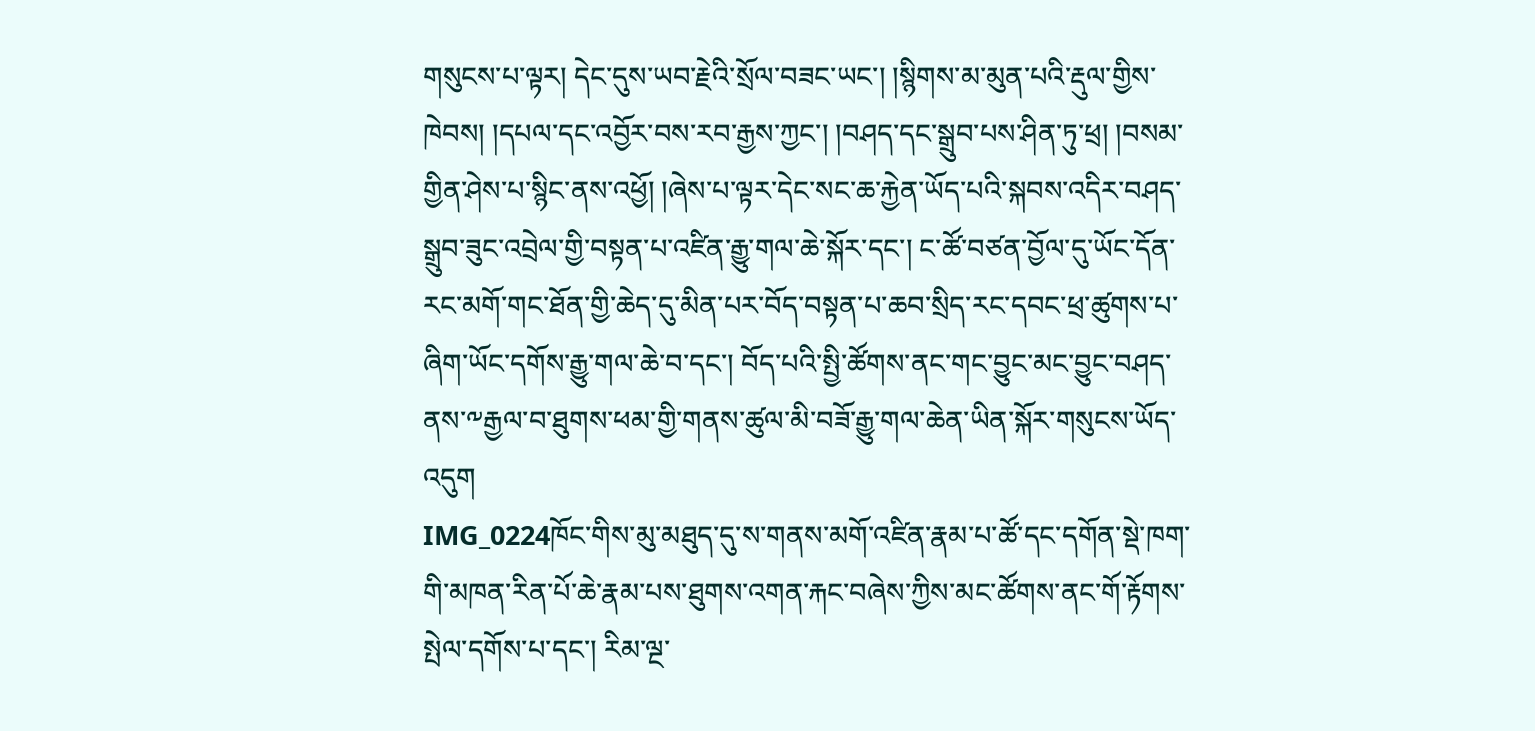གསུངས་པ་ལྟར། དེང་དུས་ཡབ་རྗེའི་སྲོལ་བཟང་ཡང་། །སྙིགས་མ་མུན་པའི་རྡུལ་གྱིས་ཁེབས། །དཔལ་དང་འབྱོར་བས་རབ་རྒྱས་ཀྱང་། །བཤད་དང་སྒྲུབ་པས་ཤིན་ཏུ་ཕྲ། །བསམ་གྱིན་ཤེས་པ་སྙིང་ནས་འཕྱོ། །ཞེས་པ་ལྟར་དེང་སང་ཆ་རྐྱེན་ཡོད་པའི་སྐབས་འདིར་བཤད་སྒྲུབ་ཟུང་འབྲེལ་གྱི་བསྟན་པ་འཛིན་རྒྱུ་གལ་ཆེ་སྐོར་དང་། ང་ཚོ་བཙན་བྱོལ་དུ་ཡོང་དོན་རང་མགོ་གང་ཐོན་གྱི་ཆེད་དུ་མིན་པར་བོད་བསྟན་པ་ཆབ་སྲིད་རང་དབང་ཕྲ་ཚུགས་པ་ཞིག་ཡོང་དགོས་རྒྱུ་གལ་ཆེ་བ་དང་། བོད་པའི་སྤྱི་ཚོགས་ནང་གང་བྱུང་མང་བྱུང་བཤད་ནས་༸རྒྱལ་བ་ཐུགས་ཕམ་གྱི་གནས་ཚུལ་མི་བཟོ་རྒྱུ་གལ་ཆེན་ཡིན་སྐོར་གསུངས་ཡོད་འདུག
IMG_0224ཁོང་གིས་མུ་མཐུད་དུ་ས་གནས་མགོ་འཛིན་རྣམ་པ་ཚོ་དང་དགོན་སྡེ་ཁག་གི་མཁན་རིན་པོ་ཆེ་རྣམ་པས་ཐུགས་འགན་རྐང་བཞེས་ཀྱིས་མང་ཚོགས་ནང་གོ་རྟོགས་སྤེལ་དགོས་པ་དང་། རིམ་ལྔ་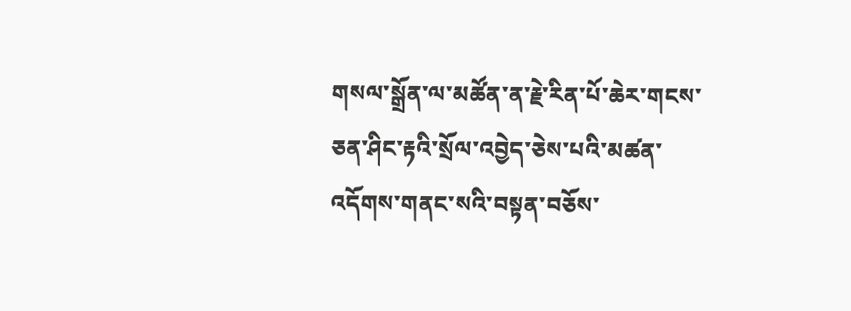གསལ་སྒྲོན་ལ་མཚོན་ན་རྗེ་རིན་པོ་ཆེར་གངས་ཅན་ཤིང་རྟའི་སྲོལ་འབྱེད་ཅེས་པའི་མཚན་འདོགས་གནང་སའི་བསྟན་བཅོས་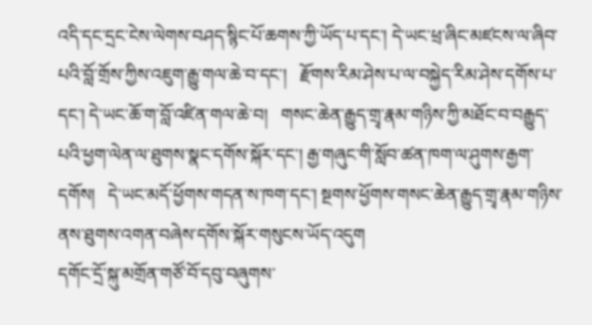འདི་དང་དྲང་ངེས་ལེགས་བཤད་སྙིང་པོ་ཆགས་ཀྱི་ཡོད་པ་དང་། དེ་ཡང་ཕྲ་ཞིང་མཛངས་ལ་ཞིབ་པའི་བློ་གྲོས་ཀྱིས་འཇུག་རྒྱུ་གལ་ཆེ་བ་དང་།   རྫོགས་རིམ་ཤེས་པ་ལ་བསྐྱེད་རིམ་ཤེས་དགོས་པ་དང་། དེ་ཡང་ཆོ་ག་བློ་འཛིན་གལ་ཆེ་བ།   གསང་ཆེན་རྒྱུད་གྲྭ་རྣམ་གཉིས་ཀྱི་མཐོང་བ་བརྒྱུད་པའི་ཕྱག་ལེན་ལ་ཐུགས་སྣང་དགོས་སྐོར་དང་། རྒྱ་གཞུང་གི་སློབ་ཚན་ཁག་ལ་ཤུགས་རྒྱག་དགོས།   དེ་ཡང་མདོ་ཕྱོགས་གདན་ས་ཁག་དང་། སྔགས་ཕྱོགས་གསང་ཆེན་རྒྱུད་གྲྭ་རྣམ་གཉིས་ནས་ཐུགས་འགན་བཞེས་དགོས་སྐོར་གསུངས་ཡོད་འདུག
དགོང་དྲོ་སྐུ་མགྲོན་གཙོ་བོ་དབུ་བཞུགས་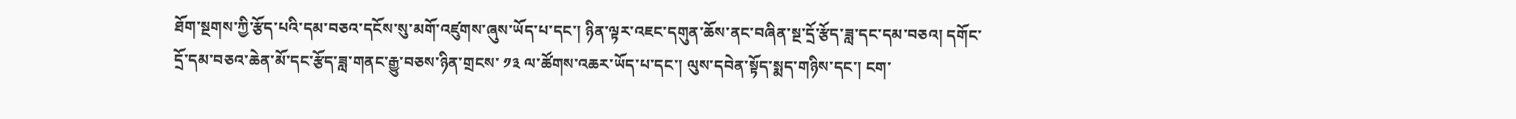ཐོག་སྔགས་ཀྱི་རྩོད་པའི་དམ་བཅའ་དངོས་སུ་མགོ་འཛུགས་ཞུས་ཡོད་པ་དང་། ཉིན་ལྟར་འཇང་དགུན་ཆོས་ནང་བཞིན་སྔ་དྲོ་རྩོད་ཟླ་དང་དམ་བཅའ། དགོང་དྲོ་དམ་བཅའ་ཆེན་མོ་དང་རྩོད་ཟླ་གནང་རྒྱུ་བཅས་ཉིན་གྲངས་ ༡༣ ལ་ཚོགས་འཆར་ཡོད་པ་དང་། ལུས་དབེན་སྟོད་སྨད་གཉིས་དང་། ངག་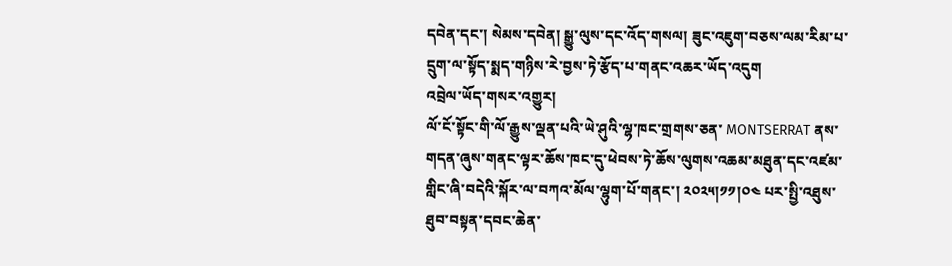དབེན་དང་། སེམས་དབེན། སྒྱུ་ལུས་དང་འོད་གསལ། ཟུང་འཇུག་བཅས་ལམ་རིམ་པ་དྲུག་ལ་སྟོད་སྨད་གཉིས་རེ་བྱས་ཏེ་རྩོད་པ་གནང་འཆར་ཡོད་འདུག
འབྲེལ་ཡོད་གསར་འགྱུར།
ལོ་ངོ་སྟོང་གི་ལོ་རྒྱུས་ལྡན་པའི་ཡེ་ཤུའི་ལྷ་ཁང་གྲགས་ཅན་ MONTSERRAT ནས་གདན་ཞུས་གནང་ལྟར་ཆོས་ཁང་དུ་ཕེབས་ཏེ་ཆོས་ལུགས་འཆམ་མཐུན་དང་འཛམ་གླིང་ཞི་བདེའི་སྐོར་ལ་བཀའ་མོལ་ལྷུག་པོ་གནང་། ༢༠༢༥།༡༡།༠༤ པར་སྤྱི་འཐུས་ཐུབ་བསྟན་དབང་ཆེན་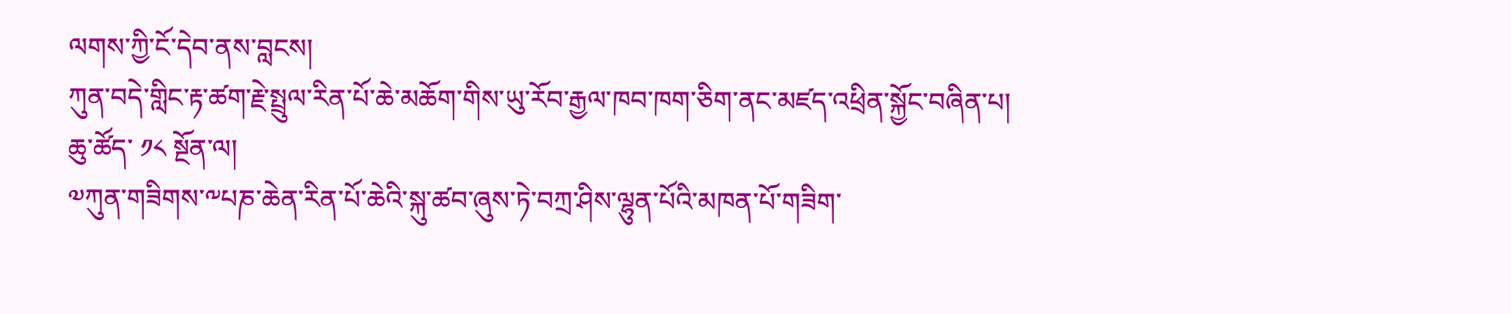ལགས་ཀྱི་ངོ་དེབ་ནས་བླངས།
ཀུན་བདེ་གླིང་རྟ་ཚག་རྗེ་སྤྲུལ་རིན་པོ་ཆེ་མཆོག་གིས་ཡུ་རོབ་རྒྱལ་ཁབ་ཁག་ཅིག་ནང་མཛད་འཕྲིན་སྐྱོང་བཞིན་པ།
ཆུ་ཚོད་ ༡༨ སྔོན་ལ།
༧ཀུན་གཟིགས་༸པཎ་ཆེན་རིན་པོ་ཆེའི་སྐུ་ཚབ་ཞུས་ཏེ་བཀྲ་ཤིས་ལྷུན་པོའི་མཁན་པོ་གཟིག་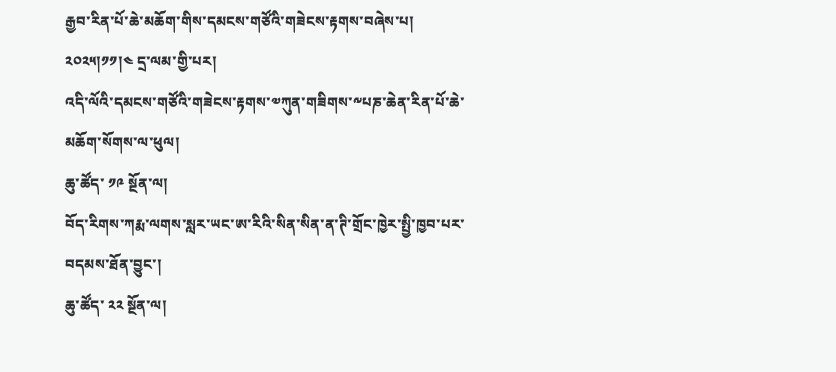རྒྱབ་རིན་པོ་ཆེ་མཆོག་གིས་དམངས་གཙོའི་གཟེངས་རྟགས་བཞེས་པ། ༢༠༢༥།༡༡།༤ དྲ་ལམ་གྱི་པར།
འདི་ལོའི་དམངས་གཙོའི་གཟེངས་རྟགས་༧ཀུན་གཟིགས་༸པཎ་ཆེན་རིན་པོ་ཆེ་མཆོག་སོགས་ལ་ཕུལ།
ཆུ་ཚོད་ ༡༩ སྔོན་ལ།
བོད་རིགས་ཀརྨ་ལགས་སླར་ཡང་ཨ་རིའི་སིན་སིན་ན་ཊི་གྲོང་ཁྱེར་སྤྱི་ཁྱབ་པར་བདམས་ཐོན་བྱུང་།
ཆུ་ཚོད་ ༢༢ སྔོན་ལ།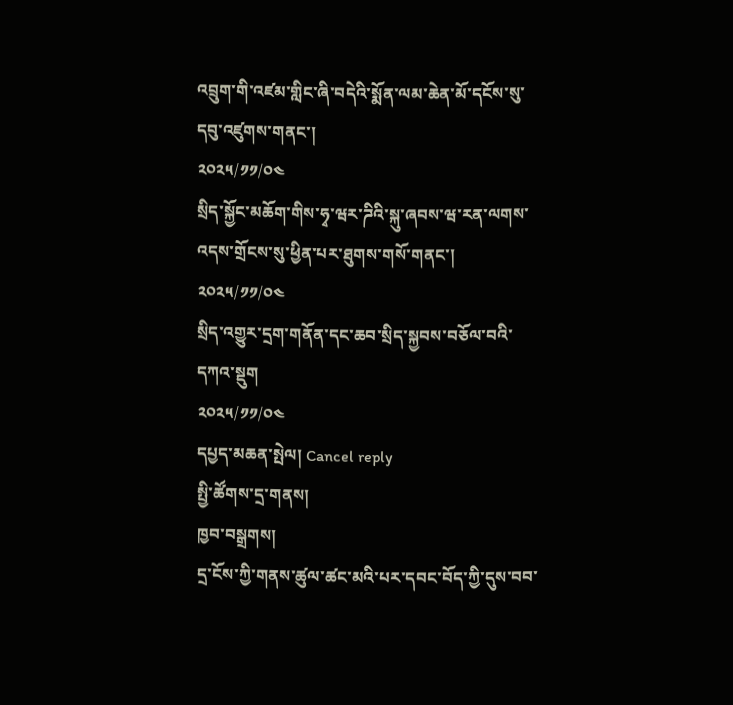འབྲུག་གི་འཛམ་གླིང་ཞི་བདེའི་སྨོན་ལམ་ཆེན་མོ་དངོས་སུ་དབུ་འཛུགས་གནང་།
༢༠༢༥/༡༡/༠༤
སྲིད་སྐྱོང་མཆོག་གིས་ཧྭ་ཝར་ཌིའི་སྐུ་ཞབས་ཝ་རན་ལགས་འདས་གྲོངས་སུ་ཕྱིན་པར་ཐུགས་གསོ་གནང་།
༢༠༢༥/༡༡/༠༤
སྲིད་འགྱུར་དྲག་གནོན་དང་ཆབ་སྲིད་སྐྱབས་བཅོལ་བའི་དཀའ་སྡུག
༢༠༢༥/༡༡/༠༤
དཔྱད་མཆན་སྤེལ། Cancel reply
སྤྱི་ཚོགས་དྲ་གནས།
ཁྱབ་བསྒྲགས།
དྲ་ངོས་ཀྱི་གནས་ཚུལ་ཚང་མའི་པར་དབང་བོད་ཀྱི་དུས་བབ་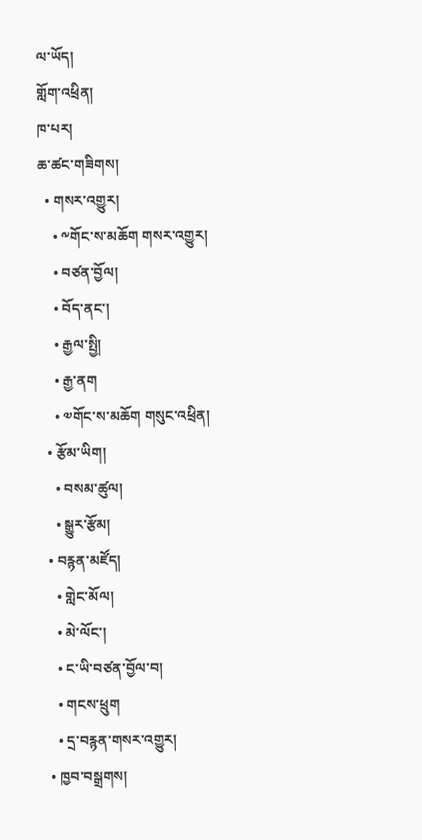ལ་ཡོད།
གློག་འཕྲིན།
ཁ་པར།
ཆ་ཚང་གཟིགས།
  • གསར་འགྱུར།
    • ༸གོང་ས་མཆོག གསར་འགྱུར།
    • བཙན་བྱོལ།
    • བོད་ནང་།
    • རྒྱལ་སྤྱི།
    • རྒྱ་ནག
    • ༧གོང་ས་མཆོག གསུང་འཕྲིན།
  • རྩོམ་ཡིག།
    • བསམ་ཚུལ།
    • སྒྱུར་རྩོམ།
  • བརྙན་མཛོད།
    • གླེང་མོལ།
    • མེ་ལོང་།
    • ང་ཡི་བཙན་བྱོལ་བ།
    • གངས་ཕྲུག
    • དྲ་བརྙན་གསར་འགྱུར།
  • ཁྱབ་བསྒྲགས།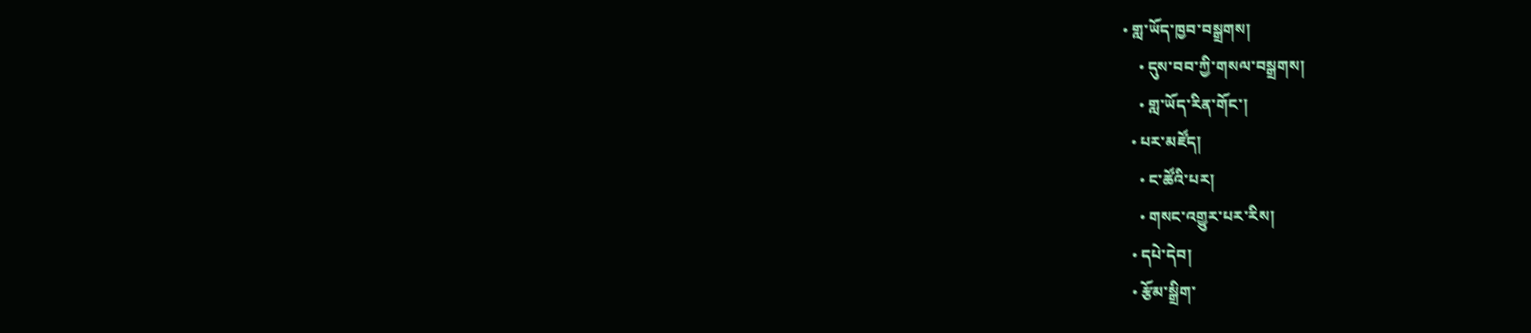• གླ་ཡོད་ཁྱབ་བསྒྲགས།
    • དུས་བབ་ཀྱི་གསལ་བསྒྲགས།
    • གླ་ཡོད་རིན་གོང་།
  • པར་མཛོད།
    • ང་ཚོའི་པར།
    • གསང་འགྱུར་པར་རིས།
  • དཔེ་དེབ།
  • རྩོམ་སྒྲིག་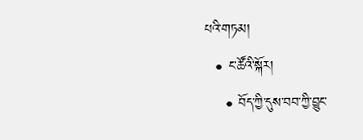པའི་གཏམ།
  • ང་ཚོའི་སྐོར།
    • བོད་ཀྱི་དུས་བབ་ཀྱི་བྱུང་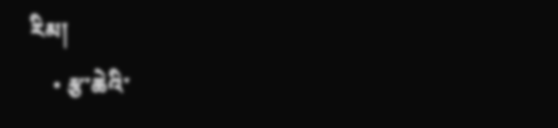རིམ།
    • རྩ་ཆེའི་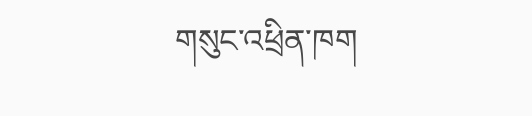གསུང་འཕྲིན་ཁག